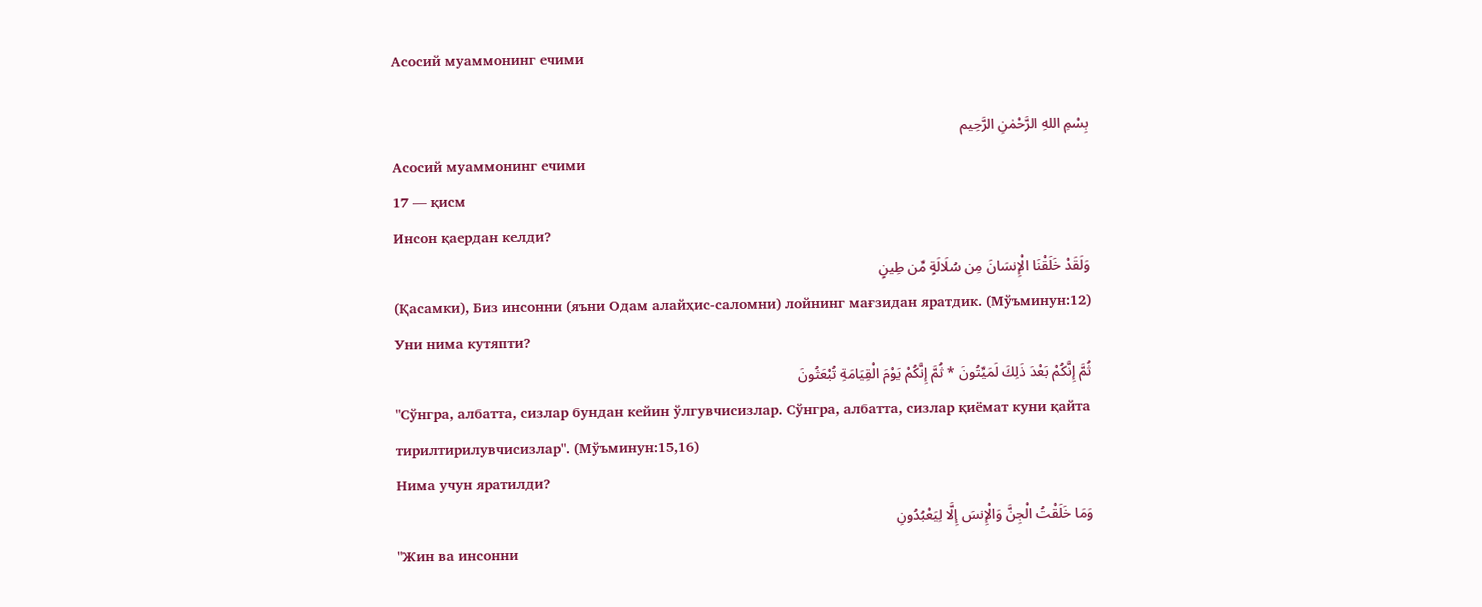Асосий муаммонинг ечими

بِسْمِ اللهِ الرَّحْمٰنِ الرَّحِيم
Асосий муаммонинг ечими
17 — қисм
Инсон қаердан келди?
وَلَقَدْ خَلَقْنَا الْإِنسَانَ مِن سُلَالَةٍ مِّن طِينٍ
(Қасамки), Биз инсонни (яъни Одам алайҳис-саломни) лойнинг мағзидан яратдик. (Мўъминун:12)
Уни нима кутяпти?
ثُمَّ إِنَّكُمْ بَعْدَ ذَلِكَ لَمَيِّتُونَ * ثُمَّ إِنَّكُمْ يَوْمَ الْقِيَامَةِ تُبْعَثُونَ
"Сўнгра, албатта, сизлар бундан кейин ўлгувчисизлар. Сўнгра, албатта, сизлар қиёмат куни қайта тирилтирилувчисизлар". (Мўъминун:15,16)
Нима учун яратилди?
وَمَا خَلَقْتُ الْجِنَّ وَالْإِنسَ إِلَّا لِيَعْبُدُونِ
"Жин ва инсонни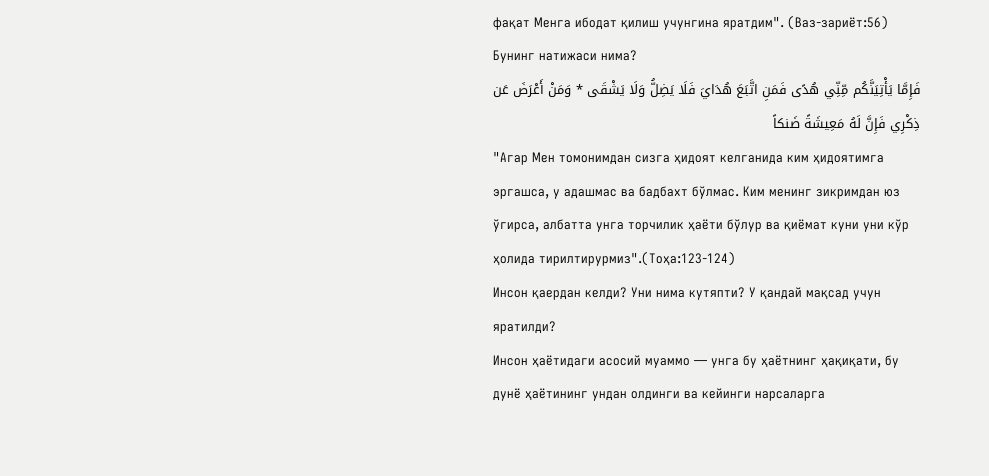фақат Менга ибодат қилиш учунгина яратдим". (Ваз-зариёт:56)
Бунинг натижаси нима?
فَإِمَّا يَأْتِيَنَّكُم مِّنِّي هُدًى فَمَنِ اتَّبَعَ هُدَايَ فَلَا يَضِلُّ وَلَا يَشْقَى * وَمَنْ أَعْرَضَ عَن ذِكْرِي فَإِنَّ لَهُ مَعِيشَةً ضَنكاً
"Агар Мен томонимдан сизга ҳидоят келганида ким ҳидоятимга эргашса, у адашмас ва бадбахт бўлмас. Ким менинг зикримдан юз ўгирса, албатта унга торчилик ҳаёти бўлур ва қиёмат куни уни кўр ҳолида тирилтирурмиз".(Тоҳа:123-124)
Инсон қаердан келди? Уни нима кутяпти? У қандай мақсад учун яратилди?
Инсон ҳаётидаги асосий муаммо — унга бу ҳаётнинг ҳақиқати, бу дунё ҳаётининг ундан олдинги ва кейинги нарсаларга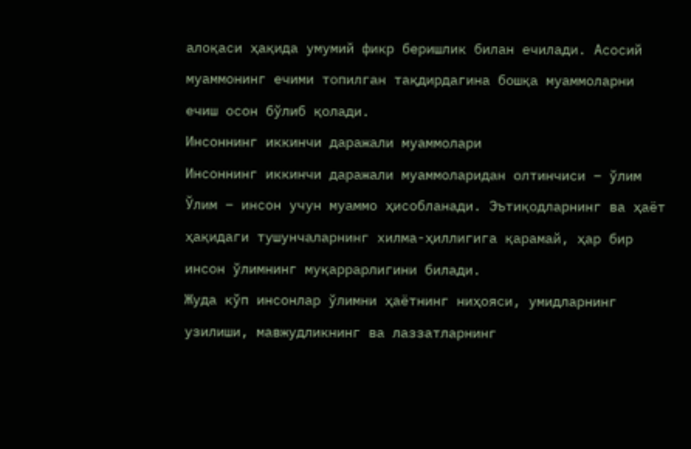алоқаси ҳақида умумий фикр беришлик билан ечилади. Асосий муаммонинг ечими топилган тақдирдагина бошқа муаммоларни ечиш осон бўлиб қолади.
Инсоннинг иккинчи даражали муаммолари
Инсоннинг иккинчи даражали муаммоларидан олтинчиси – ўлим
Ўлим – инсон учун муаммо ҳисобланади. Эътиқодларнинг ва ҳаёт ҳақидаги тушунчаларнинг хилма-ҳиллигига қарамай, ҳар бир инсон ўлимнинг муқаррарлигини билади.
Жуда кўп инсонлар ўлимни ҳаётнинг ниҳояси, умидларнинг узилиши, мавжудликнинг ва лаззатларнинг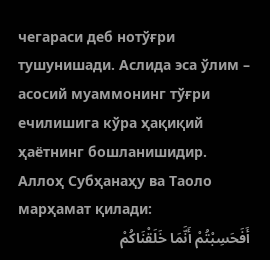чегараси деб нотўғри тушунишади. Аслида эса ўлим – асосий муаммонинг тўғри ечилишига кўра ҳақиқий ҳаётнинг бошланишидир.
Аллоҳ Субҳанаҳу ва Таоло марҳамат қилади:
أَفَحَسِبْتُمْ أَنَّمَا خَلَقْنَاكُمْ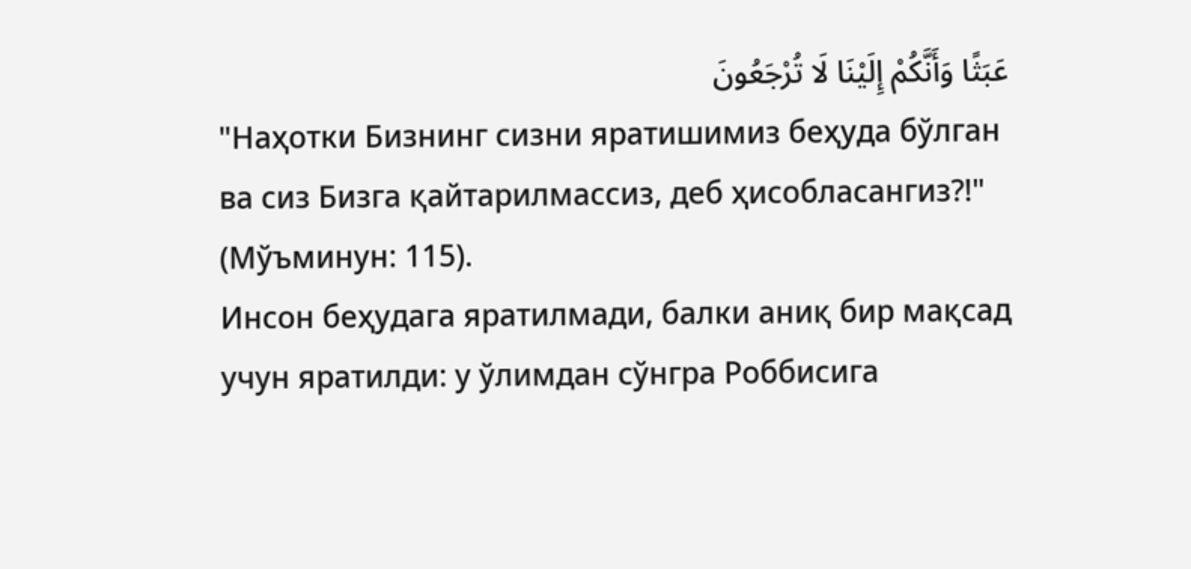عَبَثًا وَأَنَّكُمْ إِلَيْنَا لَا تُرْجَعُونَ
"Наҳотки Бизнинг сизни яратишимиз беҳуда бўлган ва сиз Бизга қайтарилмассиз, деб ҳисобласангиз?!" (Мўъминун: 115).
Инсон беҳудага яратилмади, балки аниқ бир мақсад учун яратилди: у ўлимдан сўнгра Роббисига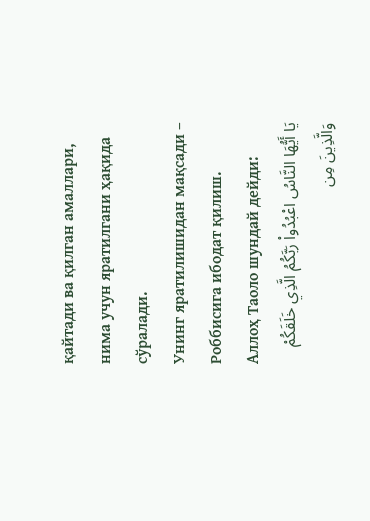қайтади ва қилган амаллари, нима учун яратилгани ҳақида сўралади.
Унинг яратилишидан мақсади – Роббисига ибодат қилиш.
Аллоҳ Таоло шундай дейди:
يَا أَيُّهَا النَّاسُ اعْبُدُواْ رَبَّكُمُ الَّذِي خَلَقَكُمْ وَالَّذِينَ مِن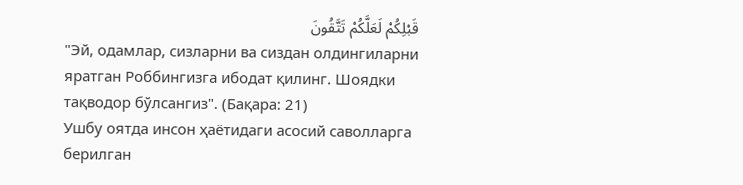قَبْلِكُمْ لَعَلَّكُمْ تَتَّقُونَ
"Эй, одамлар, сизларни ва сиздан олдингиларни яратган Роббингизга ибодат қилинг. Шоядки тақводор бўлсангиз". (Бақара: 21)
Ушбу оятда инсон ҳаётидаги асосий саволларга берилган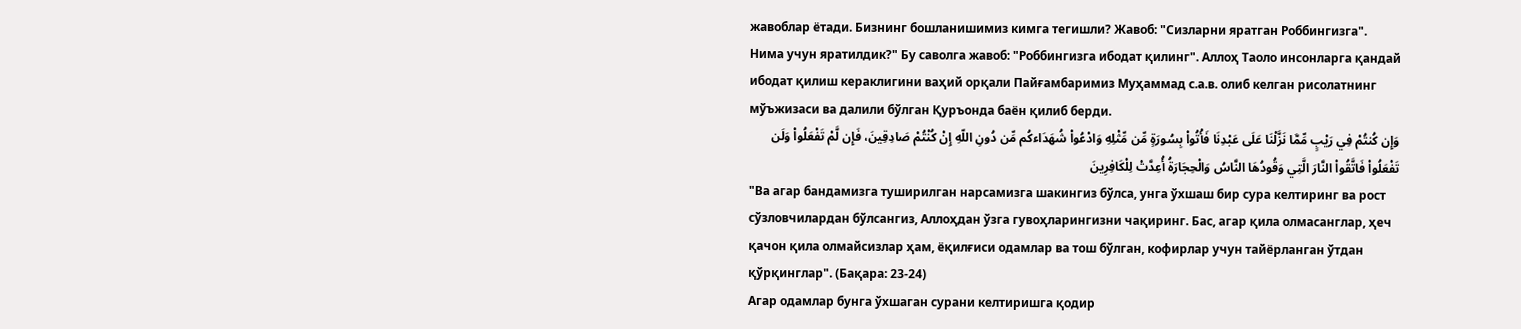жавоблар ётади. Бизнинг бошланишимиз кимга тегишли? Жавоб: "Сизларни яратган Роббингизга". Нима учун яратилдик?" Бу саволга жавоб: "Роббингизга ибодат қилинг". Аллоҳ Таоло инсонларга қандай ибодат қилиш кераклигини ваҳий орқали Пайғамбаримиз Муҳаммад с.а.в. олиб келган рисолатнинг мўъжизаси ва далили бўлган Қуръонда баён қилиб берди.
وَإِن كُنتُمْ فِي رَيْبٍ مِّمَّا نَزَّلْنَا عَلَى عَبْدِنَا فَأْتُواْ بِسُورَةٍ مِّن مِّثْلِهِ وَادْعُواْ شُهَدَاءكُم مِّن دُونِ اللّهِ إِنْ كُنْتُمْ صَادِقِينَ، فَإِن لَّمْ تَفْعَلُواْ وَلَن تَفْعَلُواْ فَاتَّقُواْ النَّارَ الَّتِي وَقُودُهَا النَّاسُ وَالْحِجَارَةُ أُعِدَّتْ لِلْكَافِرِينَ
"Ва агар бандамизга туширилган нарсамизга шакингиз бўлса, унга ўхшаш бир сура келтиринг ва рост сўзловчилардан бўлсангиз, Аллоҳдан ўзга гувоҳларингизни чақиринг. Бас, агар қила олмасанглар, ҳеч қачон қила олмайсизлар ҳам, ёқилғиси одамлар ва тош бўлган, кофирлар учун тайёрланган ўтдан қўрқинглар". (Бақара: 23-24)
Агар одамлар бунга ўхшаган сурани келтиришга қодир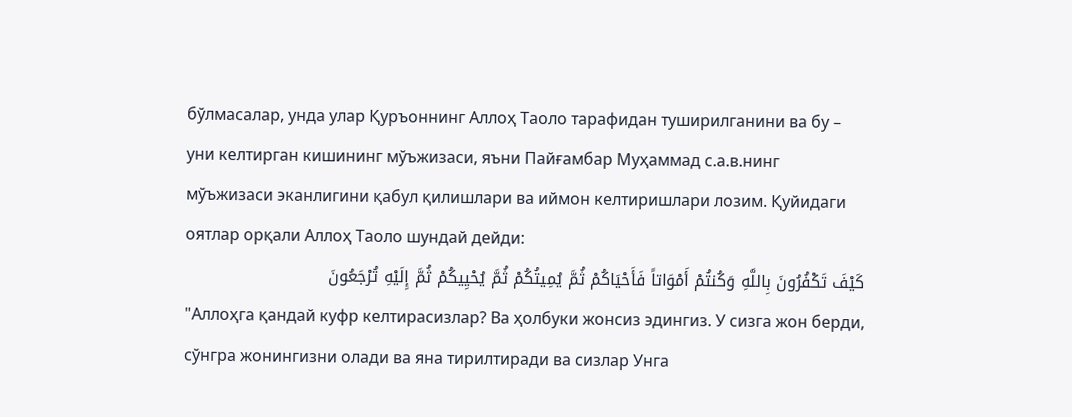бўлмасалар, унда улар Қуръоннинг Аллоҳ Таоло тарафидан туширилганини ва бу – уни келтирган кишининг мўъжизаси, яъни Пайғамбар Муҳаммад с.а.в.нинг мўъжизаси эканлигини қабул қилишлари ва иймон келтиришлари лозим. Қуйидаги оятлар орқали Аллоҳ Таоло шундай дейди:
كَيْفَ تَكْفُرُونَ بِاللَّهِ وَكُنتُمْ أَمْوَاتاً فَأَحْيَاكُمْ ثُمَّ يُمِيتُكُمْ ثُمَّ يُحْيِيكُمْ ثُمَّ إِلَيْهِ تُرْجَعُونَ
"Аллоҳга қандай куфр келтирасизлар? Ва ҳолбуки жонсиз эдингиз. У сизга жон берди, сўнгра жонингизни олади ва яна тирилтиради ва сизлар Унга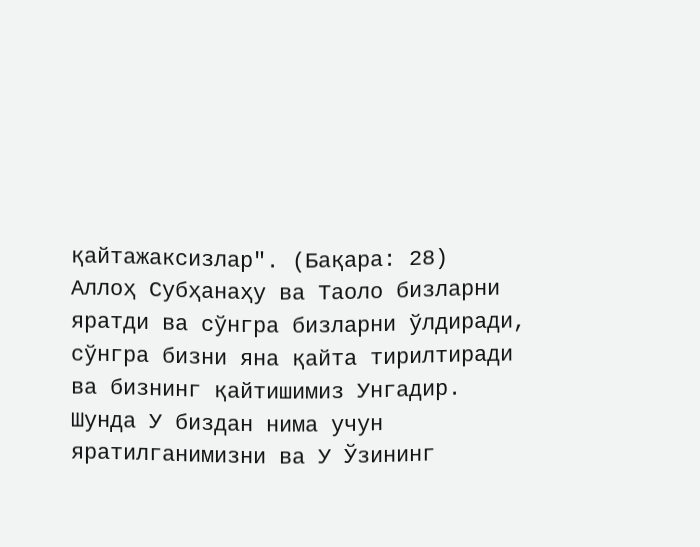қайтажаксизлар". (Бақара: 28)
Аллоҳ Субҳанаҳу ва Таоло бизларни яратди ва сўнгра бизларни ўлдиради, сўнгра бизни яна қайта тирилтиради ва бизнинг қайтишимиз Унгадир. Шунда У биздан нима учун яратилганимизни ва У Ўзининг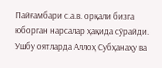Пайғамбари с.а.в. орқали бизга юборган нарсалар ҳақида сўрайди.
Ушбу оятларда Аллоҳ Субҳанаҳу ва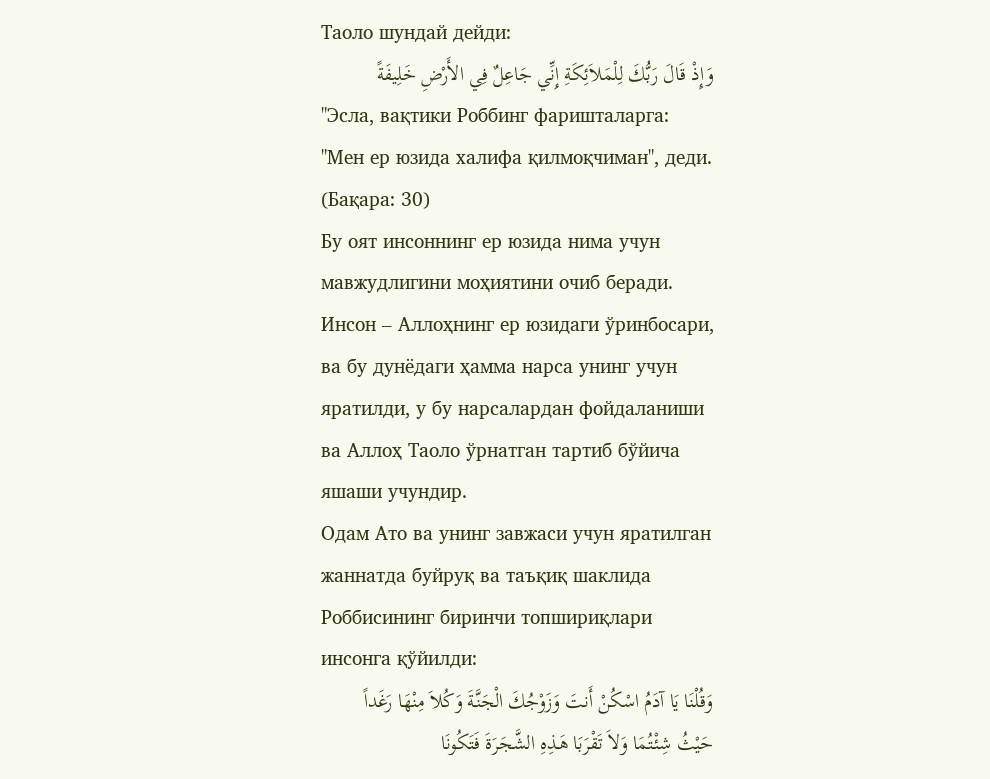Таоло шундай дейди:
وَإِذْ قَالَ رَبُّكَ لِلْمَلاَئِكَةِ إِنِّي جَاعِلٌ فِي الأَرْضِ خَلِيفَةً
"Эсла, вақтики Роббинг фаришталарга: "Мен ер юзида халифа қилмоқчиман", деди. (Бақара: 30)
Бу оят инсоннинг ер юзида нима учун мавжудлигини моҳиятини очиб беради. Инсон – Аллоҳнинг ер юзидаги ўринбосари, ва бу дунёдаги ҳамма нарса унинг учун яратилди, у бу нарсалардан фойдаланиши ва Аллоҳ Таоло ўрнатган тартиб бўйича яшаши учундир.
Одам Ато ва унинг завжаси учун яратилган жаннатда буйруқ ва таъқиқ шаклида Роббисининг биринчи топшириқлари инсонга қўйилди:
وَقُلْنَا يَا آدَمُ اسْكُنْ أَنتَ وَزَوْجُكَ الْجَنَّةَ وَكُلاَ مِنْهَا رَغَداً حَيْثُ شِئْتُمَا وَلاَ تَقْرَبَا هَـذِهِ الشَّجَرَةَ فَتَكُونَا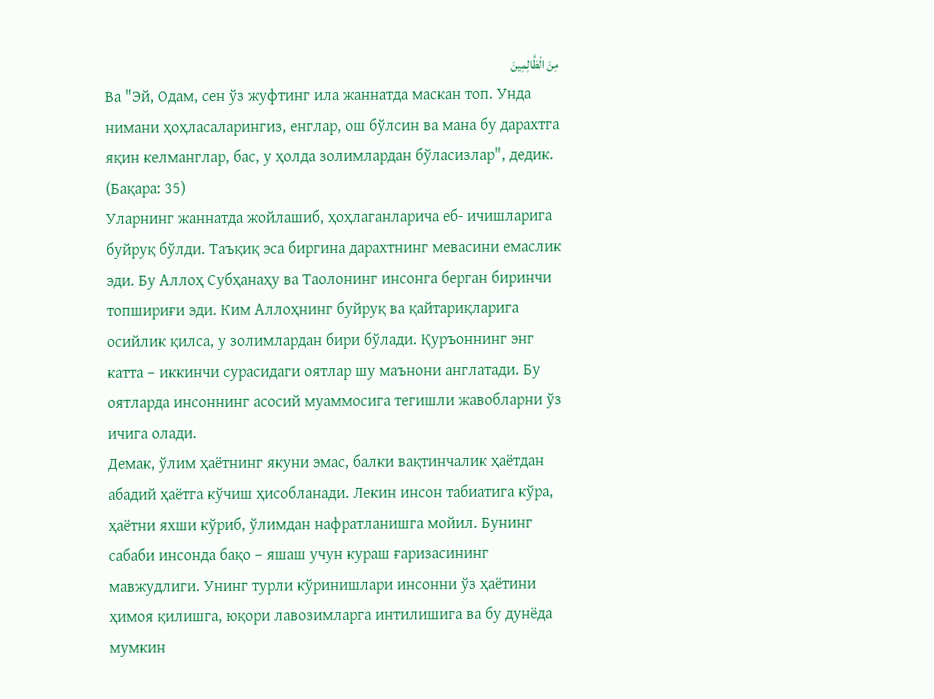مِنَ الْظَّالِمِينَ
Ва "Эй, Одам, сен ўз жуфтинг ила жаннатда маскан топ. Унда нимани ҳоҳласаларингиз, енглар, ош бўлсин ва мана бу дарахтга яқин келманглар, бас, у ҳолда золимлардан бўласизлар", дедик. (Бақара: 35)
Уларнинг жаннатда жойлашиб, ҳоҳлаганларича еб- ичишларига буйруқ бўлди. Таъқиқ эса биргина дарахтнинг мевасини емаслик эди. Бу Аллоҳ Субҳанаҳу ва Таолонинг инсонга берган биринчи топшириғи эди. Ким Аллоҳнинг буйруқ ва қайтариқларига осийлик қилса, у золимлардан бири бўлади. Қуръоннинг энг катта – иккинчи сурасидаги оятлар шу маънони англатади. Бу оятларда инсоннинг асосий муаммосига тегишли жавобларни ўз ичига олади.
Демак, ўлим ҳаётнинг якуни эмас, балки вақтинчалик ҳаётдан абадий ҳаётга кўчиш ҳисобланади. Лекин инсон табиатига кўра, ҳаётни яхши кўриб, ўлимдан нафратланишга мойил. Бунинг сабаби инсонда бақо – яшаш учун кураш ғаризасининг мавжудлиги. Унинг турли кўринишлари инсонни ўз ҳаётини ҳимоя қилишга, юқори лавозимларга интилишига ва бу дунёда мумкин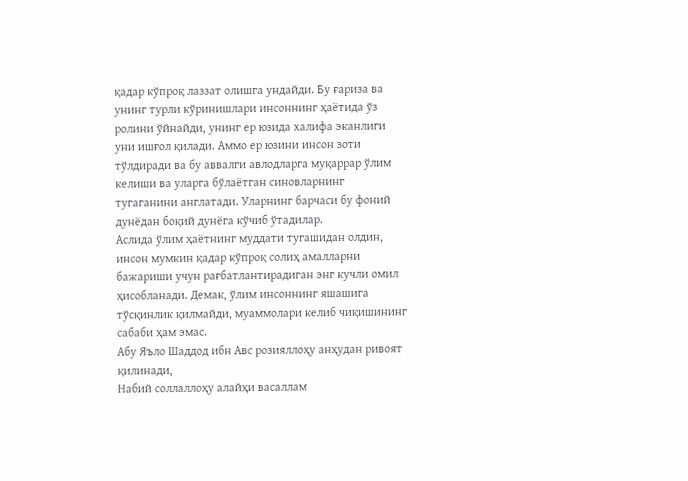қадар кўпроқ лаззат олишга ундайди. Бу ғариза ва унинг турли кўринишлари инсоннинг ҳаётида ўз ролини ўйнайди, унинг ер юзида халифа эканлиги уни ишғол қилади. Аммо ер юзини инсон зоти тўлдиради ва бу аввалги авлодларга муқаррар ўлим келиши ва уларга бўлаётган синовларнинг тугаганини англатади. Уларнинг барчаси бу фоний дунёдан боқий дунёга кўчиб ўтадилар.
Аслида ўлим ҳаётнинг муддати тугашидан олдин, инсон мумкин қадар кўпроқ солиҳ амалларни бажариши учун рағбатлантирадиган энг кучли омил ҳисобланади. Демак, ўлим инсоннинг яшашига тўсқинлик қилмайди, муаммолари келиб чиқишининг сабаби ҳам эмас.
Абу Яъло Шаддод ибн Авс розияллоҳу анҳудан ривоят қилинади,
Набий соллаллоҳу алайҳи васаллам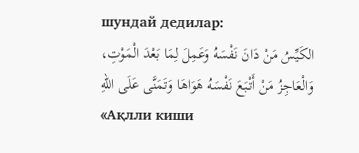шундай дедилар:
الكَيِّسُ مَنْ دَانَ نَفْسَهُ وَعَمِلَ لِمَا بَعْدَ الْمَوْتِ، وَالْعَاجِزُ مَنْ أَتْبَعَ نَفْسَهُ هَوَاهَا وَتَمَنَّى عَلَى اللهِ
«Ақлли киши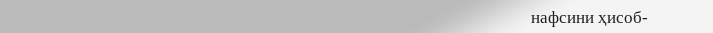нафсини ҳисоб-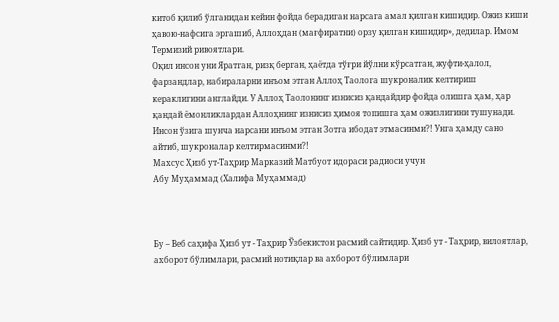китоб қилиб ўлганидан кейин фойда берадиган нарсага амал қилган кишидир. Ожиз киши ҳавою-нафсига эргашиб, Аллоҳдан (мағфиратни) орзу қилган кишидир», дедилар. Имом Термизий ривоятлари.
Оқил инсон уни Яратган, ризқ берган, ҳаётда тўғри йўлни кўрсатган, жуфти-ҳалол, фарзандлар, набираларни инъом этган Аллоҳ Таолога шукроналик келтириш кераклигини англайди. У Аллоҳ Таолонинг изнисиз қандайдир фойда олишга ҳам, ҳар қандай ёмонликлардан Аллоҳнинг изнисиз ҳимоя топишга ҳам ожизлигини тушунади. Инсон ўзига шунча нарсани инъом этган Зотга ибодат этмасинми?! Унга ҳамду сано айтиб, шукроналар келтирмасинми?!
Махсус Ҳизб ут-Таҳрир Марказий Матбуот идораси радиоси учун
Абу Муҳаммад (Халифа Муҳаммад)



Бу – Веб саҳифа Ҳизб ут - Таҳрир Ўзбекистон расмий сайтидир. Ҳизб ут - Таҳрир, вилоятлар, ахборот бўлимлари, расмий нотиқлар ва ахборот бўлимлари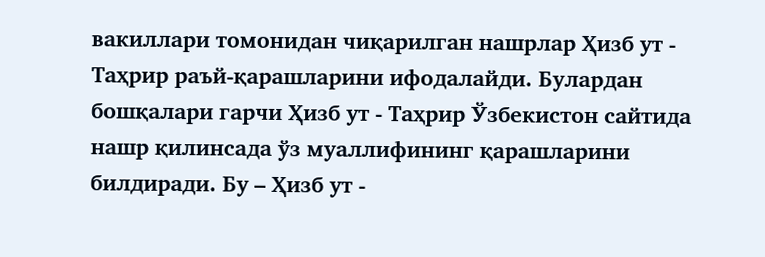вакиллари томонидан чиқарилган нашрлар Ҳизб ут - Таҳрир раъй-қарашларини ифодалайди. Булардан бошқалари гарчи Ҳизб ут - Таҳрир Ўзбекистон сайтида нашр қилинсада ўз муаллифининг қарашларини билдиради. Бу – Ҳизб ут -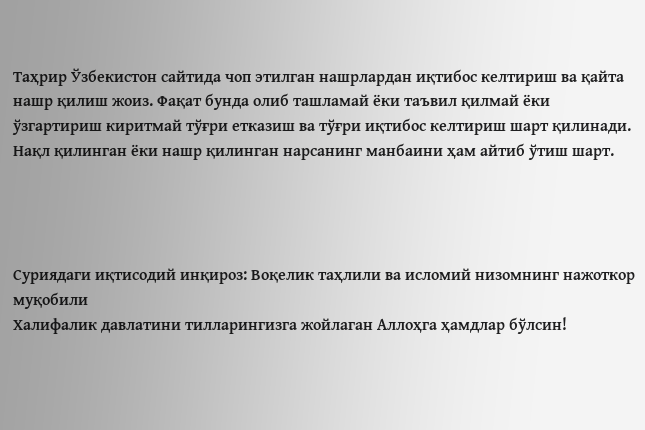Таҳрир Ўзбекистон сайтида чоп этилган нашрлардан иқтибос келтириш ва қайта нашр қилиш жоиз. Фақат бунда олиб ташламай ёки таъвил қилмай ёки ўзгартириш киритмай тўғри етказиш ва тўғри иқтибос келтириш шарт қилинади. Нақл қилинган ёки нашр қилинган нарсанинг манбаини ҳам айтиб ўтиш шарт.




Суриядаги иқтисодий инқироз: Воқелик таҳлили ва исломий низомнинг нажоткор муқобили
Халифалик давлатини тилларингизга жойлаган Аллоҳга ҳамдлар бўлсин!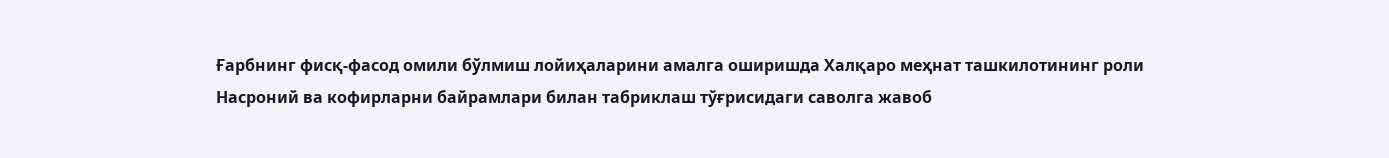Ғарбнинг фисқ-фасод омили бўлмиш лойиҳаларини амалга оширишда Халқаро меҳнат ташкилотининг роли
Насроний ва кофирларни байрамлари билан табриклаш тўғрисидаги саволга жавоб